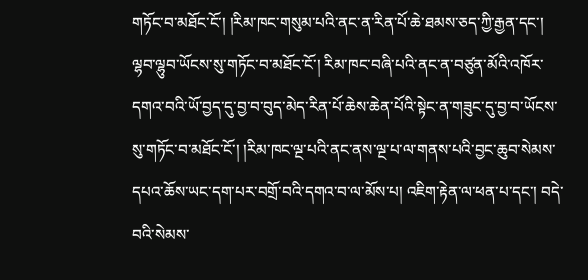གཏོང་བ་མཐོང་ངོ་། །རིམ་ཁང་གསུམ་པའི་ནང་ན་རིན་པོ་ཆེ་ཐམས་ཅད་ཀྱི་རྒྱན་དང་། ལྷབ་ལྷུབ་ཡོངས་སུ་གཏོང་བ་མཐོང་ངོ་། རིམ་ཁང་བཞི་པའི་ནང་ན་བཙུན་མོའི་འཁོར་དགའ་བའི་ཡོ་བྱད་དུ་བྱ་བ་བུད་མེད་རིན་པོ་ཆེས་ཆེན་པོའི་སྟེང་ན་གཟུང་དུ་བྱ་བ་ཡོངས་སུ་གཏོང་བ་མཐོང་ངོ་། །རིམ་ཁང་ལྔ་པའི་ནང་ནས་ལྔ་པ་ལ་གནས་པའི་བྱང་ཆུབ་སེམས་དཔའ་ཆོས་ཡང་དག་པར་བགྲོ་བའི་དགའ་བ་ལ་མོས་པ། འཇིག་རྟེན་ལ་ཕན་པ་དང་། བདེ་བའི་སེམས་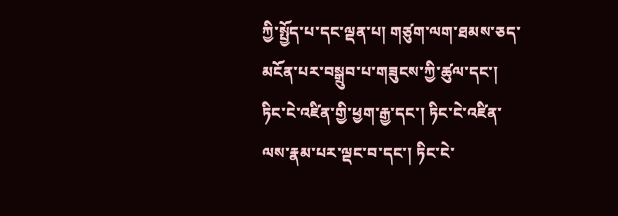ཀྱི་སྤྱོད་པ་དང་ལྡན་པ། གཙུག་ལག་ཐམས་ཅད་མངོན་པར་བསྒྲུབ་པ་གཟུངས་ཀྱི་ཚུལ་དང་། ཏིང་ངེ་འཛིན་གྱི་ཕྱག་རྒྱ་དང་། ཏིང་ངེ་འཛིན་ལས་རྣམ་པར་ལྡང་བ་དང་། ཏིང་ངེ་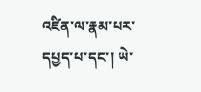འཛིན་ལ་རྣམ་པར་དཔྱད་པ་དང་། ཡེ་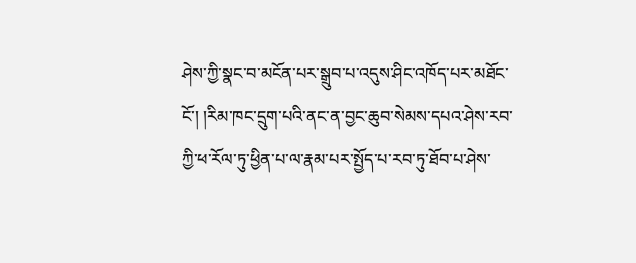ཤེས་ཀྱི་སྣང་བ་མངོན་པར་སྒྲུབ་པ་འདུས་ཤིང་འཁོད་པར་མཐོང་ངོ་། །རིམ་ཁང་དྲུག་པའི་ནང་ན་བྱང་ཆུབ་སེམས་དཔའ་ཤེས་རབ་ཀྱི་ཕ་རོལ་ཏུ་ཕྱིན་པ་ལ་རྣམ་པར་སྤྱོད་པ་རབ་ཏུ་ཐོབ་པ་ཤེས་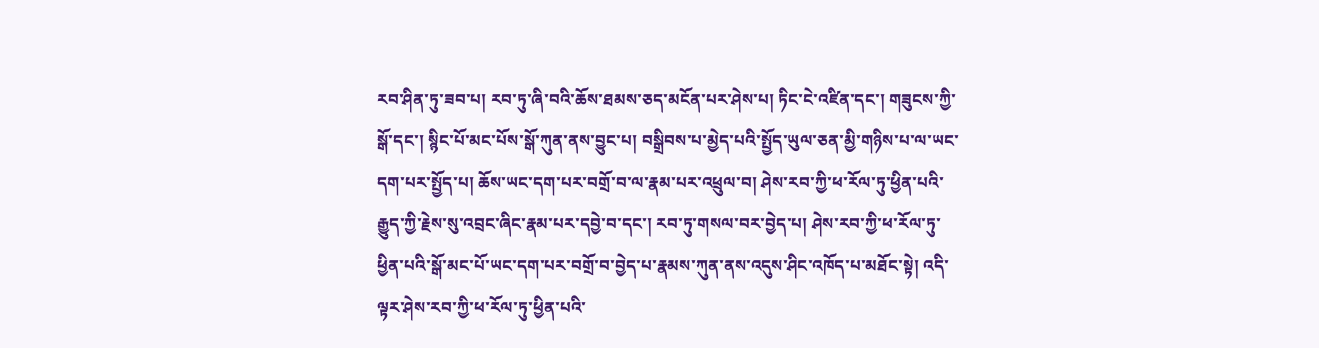རབ་ཤིན་ཏུ་ཟབ་པ། རབ་ཏུ་ཞི་བའི་ཆོས་ཐམས་ཅད་མངོན་པར་ཤེས་པ། ཏིང་ངེ་འཛིན་དང་། གཟུངས་ཀྱི་སྒོ་དང་། སྙིང་པོ་མང་པོས་སྒོ་ཀུན་ནས་བྱུང་པ། བསྒྲིབས་པ་མྱེད་པའི་སྤྱོད་ཡུལ་ཅན་མྱི་གཉིས་པ་ལ་ཡང་དག་པར་སྤྱོད་པ། ཆོས་ཡང་དག་པར་བགྲོ་བ་ལ་རྣམ་པར་འཕྲུལ་བ། ཤེས་རབ་ཀྱི་ཕ་རོལ་ཏུ་ཕྱིན་པའི་རྒྱུད་ཀྱི་རྗེས་སུ་འབྲང་ཞིང་རྣམ་པར་དབྱེ་བ་དང་། རབ་ཏུ་གསལ་བར་བྱེད་པ། ཤེས་རབ་ཀྱི་ཕ་རོལ་ཏུ་ཕྱིན་པའི་སྒོ་མང་པོ་ཡང་དག་པར་བགྲོ་བ་བྱེད་པ་རྣམས་ཀུན་ནས་འདུས་ཤིང་འཁོད་པ་མཐོང་སྟེ། འདི་ལྟར་ཤེས་རབ་ཀྱི་ཕ་རོལ་ཏུ་ཕྱིན་པའི་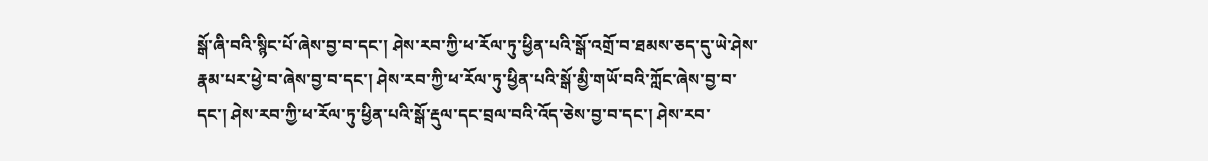སྒོ་ཞི་བའི་སྙིང་པོ་ཞེས་བྱ་བ་དང་། ཤེས་རབ་ཀྱི་ཕ་རོལ་ཏུ་ཕྱིན་པའི་སྒོ་འགྲོ་བ་ཐམས་ཅད་དུ་ཡེ་ཤེས་རྣམ་པར་ཕྱེ་བ་ཞེས་བྱ་བ་དང་། ཤེས་རབ་ཀྱི་ཕ་རོལ་ཏུ་ཕྱིན་པའི་སྒོ་མྱི་གཡོ་བའི་ཀློང་ཞེས་བྱ་བ་དང་། ཤེས་རབ་ཀྱི་ཕ་རོལ་ཏུ་ཕྱིན་པའི་སྒོ་རྡུལ་དང་བྲལ་བའི་འོད་ཅེས་བྱ་བ་དང་། ཤེས་རབ་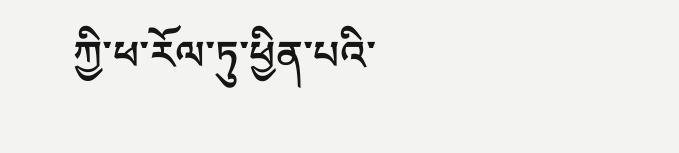ཀྱི་ཕ་རོལ་ཏུ་ཕྱིན་པའི་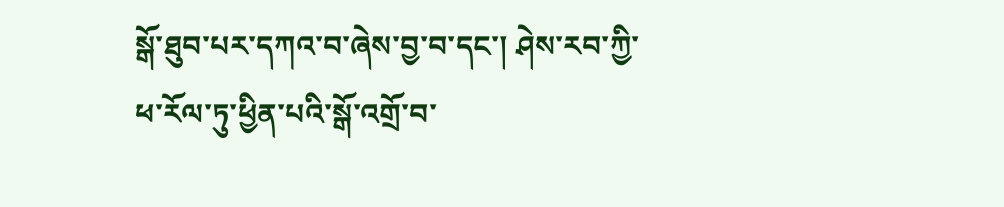སྒོ་ཐུབ་པར་དཀའ་བ་ཞེས་བྱ་བ་དང་། ཤེས་རབ་ཀྱི་ཕ་རོལ་ཏུ་ཕྱིན་པའི་སྒོ་འགྲོ་བ་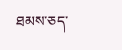ཐམས་ཅད་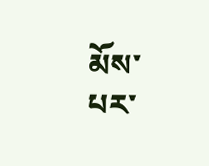མོས་པར་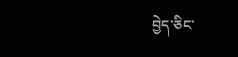བྱེད་ཅིང་